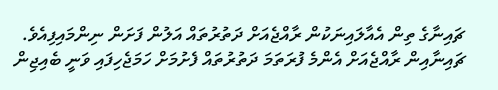ޗައިނާގެ ތިން އެއާލައިނަކުން ރާއްޖެއަށް ދަތުރުތައް އަލުން ފަށަން ނިންމައިފިއެވެ.
ޗައިނާއިން ރާއްޖެއަށް އެންމެ ފުރަތަމަ ދަތުރުތައް ފެށުމަށް ހަމަޖެހިފައި ވަނީ ބެއިޖިން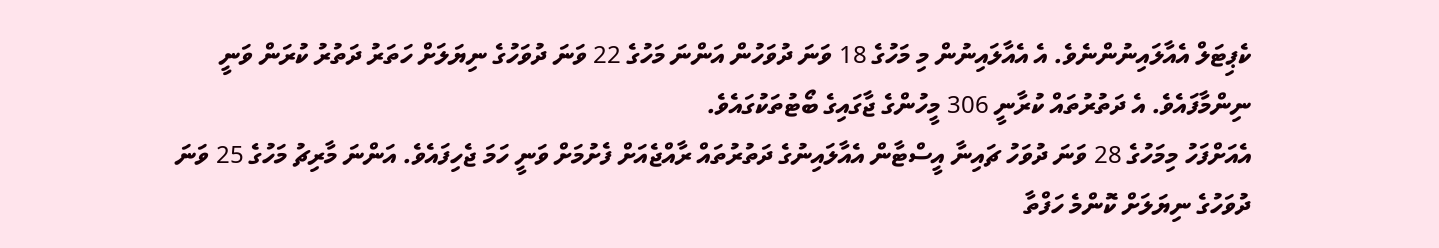ކެޕިޓަލް އެއާލައިނުންނެވެ. އެ އެއާލައިނުން މި މަހުގެ 18 ވަނަ ދުވަހުން އަންނަ މަހުގެ 22 ވަނަ ދުވަހުގެ ނިޔަލަށް ހަތަރު ދަތުރު ކުރަން ވަނީ ނިންމާފައެވެ. އެ ދަތުރުތައް ކުރާނީ 306 މީހުންގެ ޖާގައިގެ ބޯޓުތަކުގައެވެ.
އެއަށްފަހު މިމަހުގެ 28 ވަނަ ދުވަހު ޗައިނާ އީސްޓާން އެއާލައިނުގެ ދަތުރުތައް ރާއްޖެއަށް ފެށުމަށް ވަނީ ހަމަ ޖެހިފައެވެ. އަންނަ މާރިޗު މަހުގެ 25 ވަނަ ދުވަހުގެ ނިޔަލަށް ކޮންމެ ހަފްތާ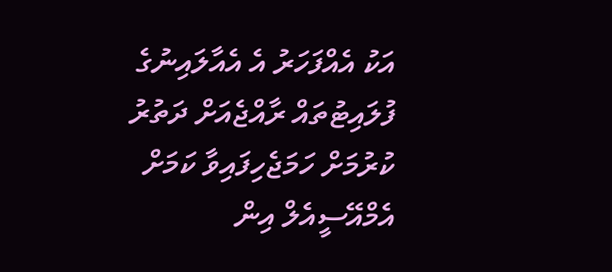އަކު އެއްފަހަރު އެ އެއާލައިނުގެ ފުލައިޓުތައް ރާއްޖެއަށް ދަތުރު ކުރުމަށް ހަމަޖެހިފައިވާ ކަމަށް އެމްއޭސީއެލް އިން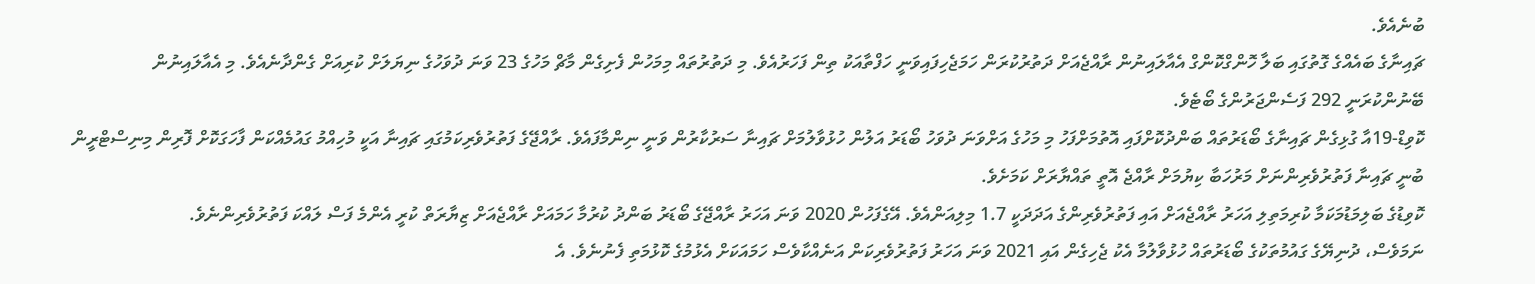ބުނެއެވެ.
ޗައިނާގެ ބައެއްގެ ގޮތުގައި ބަލާ ހޮންގްކޮންގް އެއާލައިނުން ރާއްޖެއަށް ދަތުރުކުރަން ހަމަޖެހިފައިވަނީ ހަފްތާއަކު ތިން ފަހަރުއެވެ. މި ދަތުރުތައް މިމަހުން ފެށިގެން މާޗް މަހުގެ 23 ވަނަ ދުވަހުގެ ނިޔަލަށް ކުރިއަށް ގެންދާނެއެވެ. މި އެއާލައިނުން ބޭނުންކުރަނީ 292 ފަސެންޖަރުންގެ ބޯޓެވެ.
ކޮވިޑް-19އާ ގުޅިގެން ޗައިނާގެ ބޯޑަރުތައް ބަންދުކޮށްފައި އޮތުމަށްފަހު މި މަހުގެ އަށްވަނަ ދުވަހު ބޯޑަރު އަލުން ހުޅުވާލުމަށް ޗައިނާ ސަރުކާރުން ވަނީ ނިންމާފައެވެ. ރާއްޖޭގެ ފަތުރުވެރިކަމުގައި ޗައިނާ އަކީ މުހިއްމު ގައުމެއްކަން ފާހަގަކޮށް ފޮރިން މިނިސްޓްރީން ބުނީ ޗައިނާ ފަތުރުވެރިންނަށް މަރުހަބާ ކިޔުމަށް ރާއްޖެ އޮތީ ތައްޔާރަށް ކަމަށެވެ.
ކޮވިޑުގެ ބަލިމަޑުމަކަމާ ކުރިމަތިލި އަހަރު ރާއްޖެއަށް އައި ފަތުރުވެރިންގެ އަދަދަކީ 1.7 މިލިއަންއެވެ. އޭގެފަހުން 2020 ވަނަ އަހަރު ރާއްޖޭގެ ބޯޑަރު ބަންދު ކުރުމާ ހަމައަށް ރާއްޖެއަށް ޒިޔާރަތް ކުރީ އެންމެ ފަސް ލައްކަ ފަތުރުވެރިންނެވެ.
ނަމަވެސް، ދުނިޔޭގެ ގައުމުތަކުގެ ބޯޑަރުތައް ހުޅުވާލުމާ އެކު ޖެހިގެން އައި 2021 ވަނަ އަހަރު ފަތުރުވެރިކަން އަނެއްކާވެސް ހަމައަކަށް އެޅުމުގެ ކޮޅުމަތި ފެނުނެވެ. އެ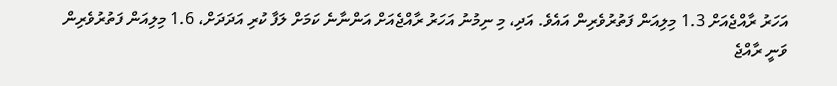އަހަރު ރާއްޖެއަށް 1.3 މިލިއަން ފަތުރުވެރިން އައެވެ. އަދި، މި ނިމުނު އަހަރު ރާއްޖެއަށް އަންނާނެ ކަމަށް ލަފާ ކުރި އަދަދަށް، 1.6 މިލިއަން ފަތުރުވެރިން ވަނީ ރާއްޖެ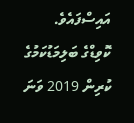އައިސްފައެވެ.
ކޮވިޑްގެ ބަލިމަޑުކަމުގެ ކުރިން 2019 ވަނަ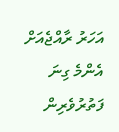އަހަރު ރާއްޖެއަށް އެންމެ ގިނަ ފަތުރުވެރިން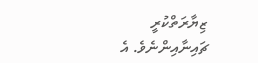ޒިޔާރަތްކުރީ ޗައިނާއިންނެވެ. އެ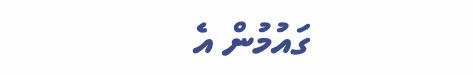ގައުމުން އެ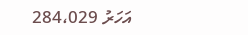އަހަރު 284،029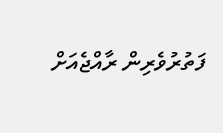ފަތުރުވެރިން ރާއްޖެއަށް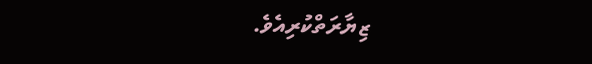ޒިޔާރަތްކުރިއެވެ.